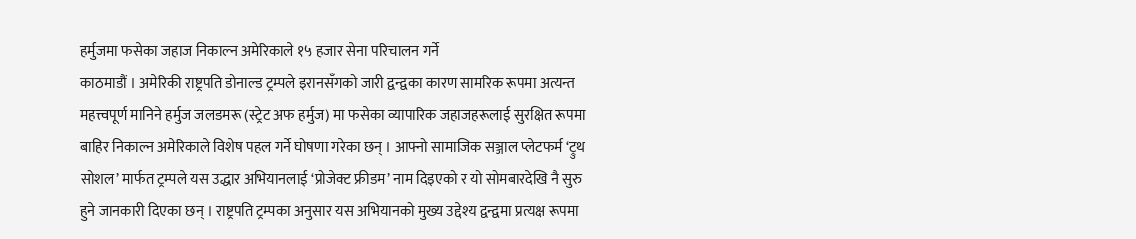हर्मुजमा फसेका जहाज निकाल्न अमेरिकाले १५ हजार सेना परिचालन गर्ने
काठमाडौं । अमेरिकी राष्ट्रपति डोनाल्ड ट्रम्पले इरानसँगको जारी द्वन्द्वका कारण सामरिक रूपमा अत्यन्त महत्त्वपूर्ण मानिने हर्मुज जलडमरू (स्ट्रेट अफ हर्मुज) मा फसेका व्यापारिक जहाजहरूलाई सुरक्षित रूपमा बाहिर निकाल्न अमेरिकाले विशेष पहल गर्ने घोषणा गरेका छन् । आफ्नो सामाजिक सञ्जाल प्लेटफर्म ‘ट्रुथ सोशल’ मार्फत ट्रम्पले यस उद्धार अभियानलाई ‘प्रोजेक्ट फ्रीडम’ नाम दिइएको र यो सोमबारदेखि नै सुरु हुने जानकारी दिएका छन् । राष्ट्रपति ट्रम्पका अनुसार यस अभियानको मुख्य उद्देश्य द्वन्द्वमा प्रत्यक्ष रूपमा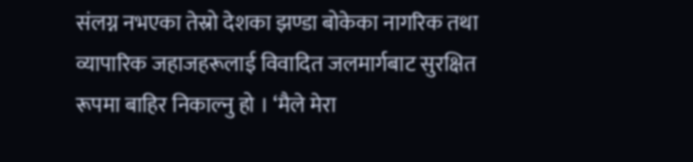संलग्न नभएका तेस्रो देशका झण्डा बोकेका नागरिक तथा व्यापारिक जहाजहरूलाई विवादित जलमार्गबाट सुरक्षित रूपमा बाहिर निकाल्नु हो । ‘मैले मेरा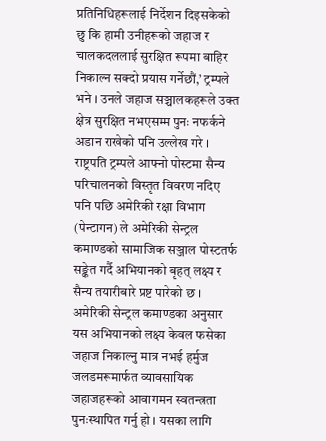प्रतिनिधिहरूलाई निर्देशन दिइसकेको छु कि हामी उनीहरूको जहाज र चालकदललाई सुरक्षित रूपमा बाहिर निकाल्न सक्दो प्रयास गर्नेछौं,’ ट्रम्पले भने । उनले जहाज सञ्चालकहरूले उक्त क्षेत्र सुरक्षित नभएसम्म पुनः नफर्कने अडान राखेको पनि उल्लेख गरे । राष्ट्रपति ट्रम्पले आफ्नो पोस्टमा सैन्य परिचालनको विस्तृत विवरण नदिए पनि पछि अमेरिकी रक्षा विभाग (पेन्टागन) ले अमेरिकी सेन्ट्रल कमाण्डको सामाजिक सञ्जाल पोस्टतर्फ सङ्केत गर्दै अभियानको बृहत् लक्ष्य र सैन्य तयारीबारे प्रष्ट पारेको छ । अमेरिकी सेन्ट्रल कमाण्डका अनुसार यस अभियानको लक्ष्य केवल फसेका जहाज निकाल्नु मात्र नभई हर्मुज जलडमरूमार्फत व्यावसायिक जहाजहरूको आवागमन स्वतन्त्रता पुनःस्थापित गर्नु हो । यसका लागि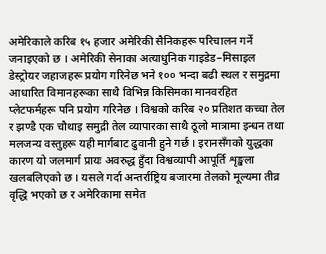अमेरिकाले करिब १५ हजार अमेरिकी सैनिकहरू परिचालन गर्ने जनाइएको छ । अमेरिकी सेनाका अत्याधुनिक गाइडेड–मिसाइल डेस्ट्रोयर जहाजहरू प्रयोग गरिनेछ भने १०० भन्दा बढी स्थल र समुद्रमा आधारित विमानहरूका साथै विभिन्न किसिमका मानवरहित प्लेटफर्महरू पनि प्रयोग गरिनेछ । विश्वको करिब २० प्रतिशत कच्चा तेल र झण्डै एक चौथाइ समुद्री तेल व्यापारका साथै ठूलो मात्रामा इन्धन तथा मलजन्य वस्तुहरू यही मार्गबाट ढुवानी हुने गर्छ । इरानसँगको युद्धका कारण यो जलमार्ग प्रायः अवरुद्ध हुँदा विश्वव्यापी आपूर्ति शृङ्खला खलबलिएको छ । यसले गर्दा अन्तर्राष्ट्रिय बजारमा तेलको मूल्यमा तीव्र वृद्धि भएको छ र अमेरिकामा समेत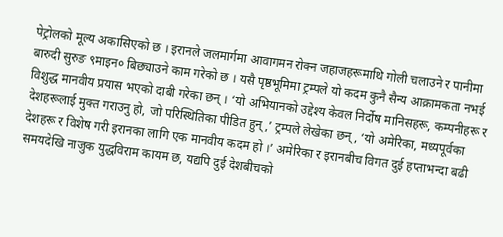पेट्रोलको मूल्य अकासिएको छ । इरानले जलमार्गमा आवागमन रोक्न जहाजहरूमाथि गोली चलाउने र पानीमा बारुदी सुरुङ ९माइन० बिछ्याउने काम गरेको छ । यसै पृष्ठभूमिमा ट्रम्पले यो कदम कुनै सैन्य आक्रामकता नभई विशुद्ध मानवीय प्रयास भएको दाबी गरेका छन् । ‘यो अभियानको उद्देश्य केवल निर्दोष मानिसहरू, कम्पनीहरू र देशहरूलाई मुक्त गराउनु हो, जो परिस्थितिका पीडित हुन्,’ ट्रम्पले लेखेका छन्, ‘यो अमेरिका, मध्यपूर्वका देशहरू र विशेष गरी इरानका लागि एक मानवीय कदम हो ।’ अमेरिका र इरानबीच विगत दुई हप्ताभन्दा बढी समयदेखि नाजुक युद्धविराम कायम छ, यद्यपि दुई देशबीचको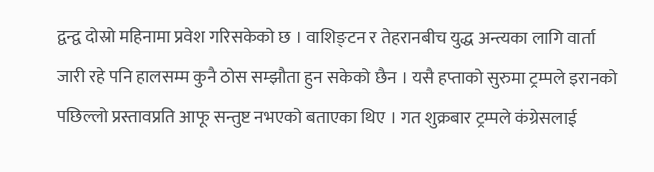द्वन्द्व दोस्रो महिनामा प्रवेश गरिसकेको छ । वाशिङ्टन र तेहरानबीच युद्ध अन्त्यका लागि वार्ता जारी रहे पनि हालसम्म कुनै ठोस सम्झौता हुन सकेको छैन । यसै हप्ताको सुरुमा ट्रम्पले इरानको पछिल्लो प्रस्तावप्रति आफू सन्तुष्ट नभएको बताएका थिए । गत शुक्रबार ट्रम्पले कंग्रेसलाई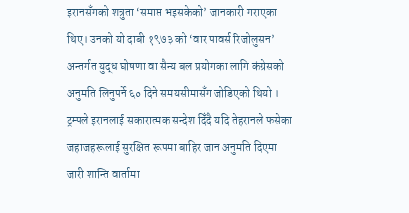इरानसँगको शत्रुता ‘समाप्त भइसकेको’ जानकारी गराएका थिए। उनको यो दाबी १९७३ को ‘वार पावर्स रिजोलुसन’ अन्तर्गत युद्ध घोषणा वा सैन्य बल प्रयोगका लागि कंग्रेसको अनुमति लिनुपर्ने ६० दिने समयसीमासँग जोडिएको थियो । ट्रम्पले इरानलाई सकारात्मक सन्देश दिँदै यदि तेहरानले फसेका जहाजहरूलाई सुरक्षित रूपमा बाहिर जान अनुमति दिएमा जारी शान्ति वार्तामा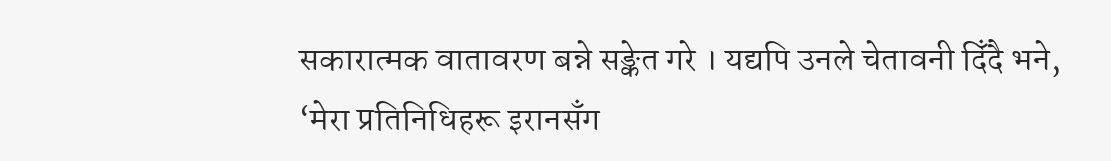सकारात्मक वातावरण बन्ने सङ्केत गरे । यद्यपि उनले चेतावनी दिँदै भने, ‘मेरा प्रतिनिधिहरू इरानसँग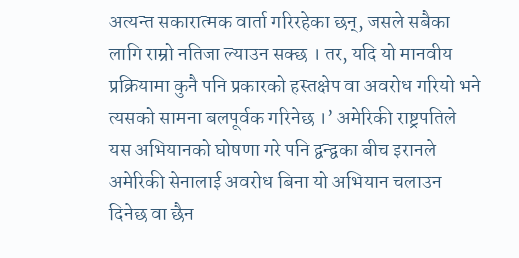अत्यन्त सकारात्मक वार्ता गरिरहेका छन्, जसले सबैका लागि राम्रो नतिजा ल्याउन सक्छ । तर, यदि यो मानवीय प्रक्रियामा कुनै पनि प्रकारको हस्तक्षेप वा अवरोध गरियो भने त्यसको सामना बलपूर्वक गरिनेछ ।’ अमेरिकी राष्ट्रपतिले यस अभियानको घोषणा गरे पनि द्वन्द्वका बीच इरानले अमेरिकी सेनालाई अवरोध बिना यो अभियान चलाउन दिनेछ वा छैन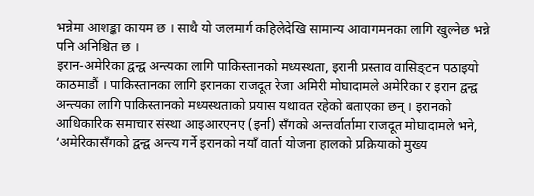भन्नेमा आशङ्का कायम छ । साथै यो जलमार्ग कहिलेदेखि सामान्य आवागमनका लागि खुल्नेछ भन्ने पनि अनिश्चित छ ।
इरान-अमेरिका द्वन्द्व अन्त्यका लागि पाकिस्तानको मध्यस्थता, इरानी प्रस्ताव वासिङ्टन पठाइयो
काठमाडौं । पाकिस्तानका लागि इरानका राजदूत रेजा अमिरी मोघादामले अमेरिका र इरान द्वन्द्व अन्त्यका लागि पाकिस्तानको मध्यस्थताको प्रयास यथावत रहेको बताएका छन् । इरानको आधिकारिक समाचार संस्था आइआरएनए (इर्ना) सँगको अन्तर्वार्तामा राजदूत मोघादामले भने, ‘अमेरिकासँगको द्वन्द्व अन्त्य गर्ने इरानको नयाँ वार्ता योजना हालको प्रक्रियाको मुख्य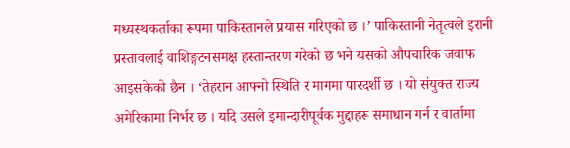मध्यस्थकर्ताका रूपमा पाकिस्तानले प्रयास गरिएको छ ।’ पाकिस्तानी नेतृत्वले इरानी प्रस्तावलाई वाशिङ्गटनसमक्ष हस्तान्तरण गरेको छ भने यसको औपचारिक जवाफ आइसकेको छैन । ‘तेहरान आफ्नो स्थिति र मागमा पारदर्शी छ । यो संयुक्त राज्य अमेरिकामा निर्भर छ । यदि उसले इमान्दारीपूर्वक मुद्दाहरू समाधान गर्न र वार्तामा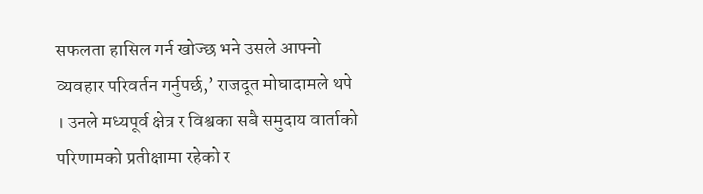सफलता हासिल गर्न खोज्छ भने उसले आफ्नो व्यवहार परिवर्तन गर्नुपर्छ,’ राजदूत मोघादामले थपे । उनले मध्यपूर्व क्षेत्र र विश्वका सबै समुदाय वार्ताको परिणामको प्रतीक्षामा रहेको र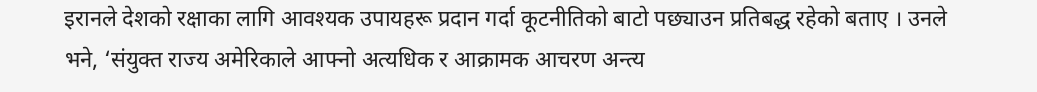इरानले देशको रक्षाका लागि आवश्यक उपायहरू प्रदान गर्दा कूटनीतिको बाटो पछ्याउन प्रतिबद्ध रहेको बताए । उनले भने, ‘संयुक्त राज्य अमेरिकाले आफ्नो अत्यधिक र आक्रामक आचरण अन्त्य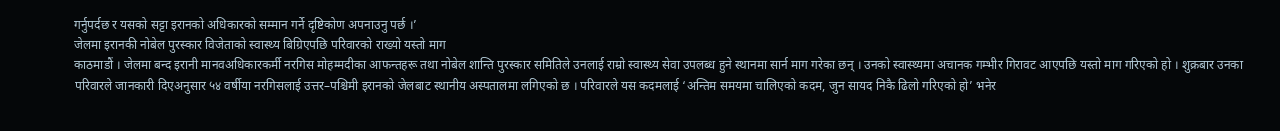गर्नुपर्दछ र यसको सट्टा इरानको अधिकारको सम्मान गर्ने दृष्टिकोण अपनाउनु पर्छ ।’
जेलमा इरानकी नोबेल पुरस्कार विजेताको स्वास्थ्य बिग्रिएपछि परिवारको राख्यो यस्तो माग
काठमाडौं । जेलमा बन्द इरानी मानवअधिकारकर्मी नरगिस मोहम्मदीका आफन्तहरू तथा नोबेल शान्ति पुरस्कार समितिले उनलाई राम्रो स्वास्थ्य सेवा उपलब्ध हुने स्थानमा सार्न माग गरेका छन् । उनको स्वास्थ्यमा अचानक गम्भीर गिरावट आएपछि यस्तो माग गरिएको हो । शुक्रबार उनका परिवारले जानकारी दिएअनुसार ५४ वर्षीया नरगिसलाई उत्तर–पश्चिमी इरानको जेलबाट स्थानीय अस्पतालमा लगिएको छ । परिवारले यस कदमलाई ‘अन्तिम समयमा चालिएको कदम, जुन सायद निकै ढिलो गरिएको हो’ भनेर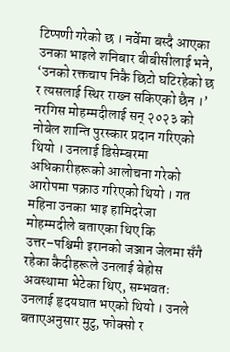टिप्पणी गरेको छ । नर्वेमा बस्दै आएका उनका भाइले शनिबार बीबीसीलाई भने, ‘उनको रक्तचाप निकै छिटो घटिरहेको छ र त्यसलाई स्थिर राख्न सकिएको छैन ।’ नरगिस मोहम्मदीलाई सन् २०२३ को नोबेल शान्ति पुरस्कार प्रदान गरिएको थियो । उनलाई डिसेम्बरमा अधिकारीहरूको आलोचना गरेको आरोपमा पक्राउ गरिएको थियो । गत महिना उनका भाइ हामिदरेजा मोहम्मदीले बताएका थिए कि उत्तर–पश्चिमी इरानको जञ्जान जेलमा सँगै रहेका कैदीहरूले उनलाई बेहोस अवस्थामा भेटेका थिए, सम्भवतः उनलाई हृदयघात भएको थियो । उनले बताएअनुसार मुटु, फोक्सो र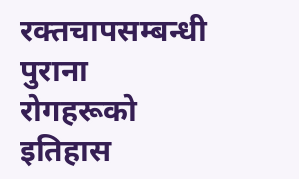रक्तचापसम्बन्धी पुराना रोगहरूको इतिहास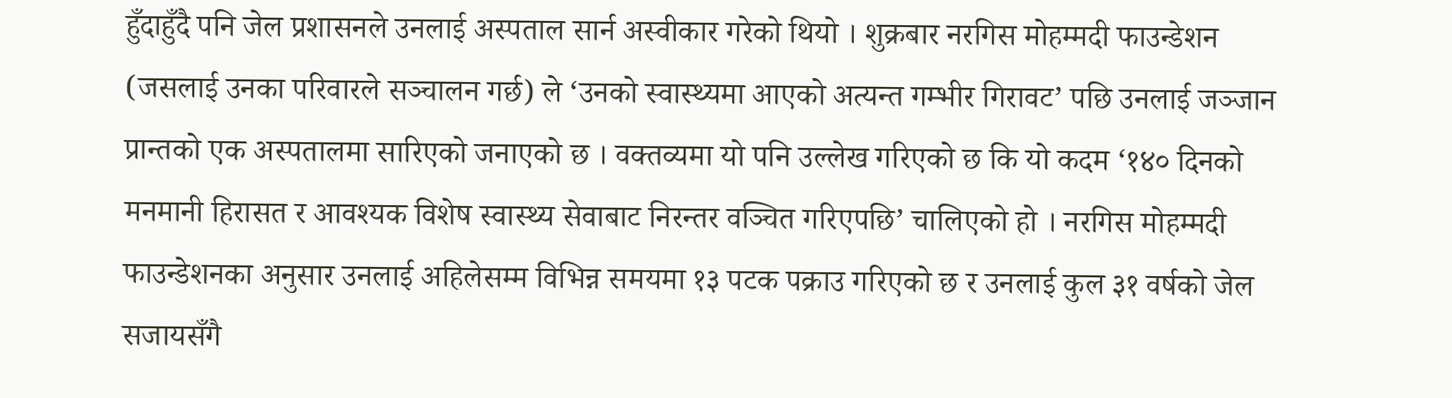हुँदाहुँदै पनि जेल प्रशासनले उनलाई अस्पताल सार्न अस्वीकार गरेको थियो । शुक्रबार नरगिस मोहम्मदी फाउन्डेशन (जसलाई उनका परिवारले सञ्चालन गर्छ) ले ‘उनको स्वास्थ्यमा आएको अत्यन्त गम्भीर गिरावट’ पछि उनलाई जञ्जान प्रान्तको एक अस्पतालमा सारिएको जनाएको छ । वक्तव्यमा यो पनि उल्लेख गरिएको छ कि यो कदम ‘१४० दिनको मनमानी हिरासत र आवश्यक विशेष स्वास्थ्य सेवाबाट निरन्तर वञ्चित गरिएपछि’ चालिएको हो । नरगिस मोहम्मदी फाउन्डेशनका अनुसार उनलाई अहिलेसम्म विभिन्न समयमा १३ पटक पक्राउ गरिएको छ र उनलाई कुल ३१ वर्षको जेल सजायसँगै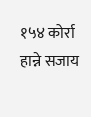१५४ कोर्रा हान्ने सजाय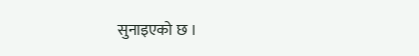सुनाइएको छ ।